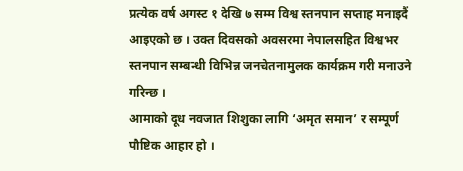प्रत्येक वर्ष अगस्ट १ देखि ७ सम्म विश्व स्तनपान सप्ताह मनाइदैं आइएको छ । उक्त दिवसको अवसरमा नेपालसहित विश्वभर स्तनपान सम्बन्धी विभिन्न जनचेतनामुलक कार्यक्रम गरी मनाउने गरिन्छ ।
आमाको दूध नवजात शिशुका लागि ‘अमृत समान’ र सम्पूर्ण पौष्टिक आहार हो ।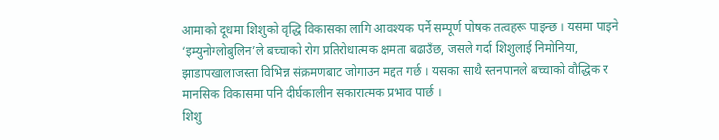आमाको दूधमा शिशुको वृद्धि विकासका लागि आवश्यक पर्ने सम्पूर्ण पोषक तत्वहरू पाइन्छ । यसमा पाइने ‘इम्युनोग्लोबुलिन’ले बच्चाको रोग प्रतिरोधात्मक क्षमता बढाउँछ, जसले गर्दा शिशुलाई निमोनिया, झाडापखालाजस्ता विभिन्न संक्रमणबाट जोगाउन मद्दत गर्छ । यसका साथै स्तनपानले बच्चाको वौद्धिक र मानसिक विकासमा पनि दीर्घकालीन सकारात्मक प्रभाव पार्छ ।
शिशु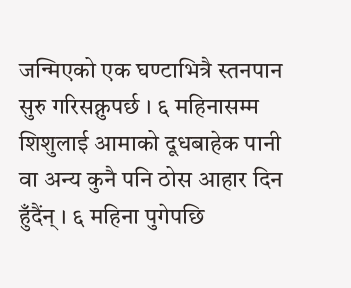जन्मिएको एक घण्टाभित्रै स्तनपान सुरु गरिसक्नुपर्छ । ६ महिनासम्म शिशुलाई आमाको दूधबाहेक पानी वा अन्य कुनै पनि ठोस आहार दिन हुँदैंन् । ६ महिना पुगेपछि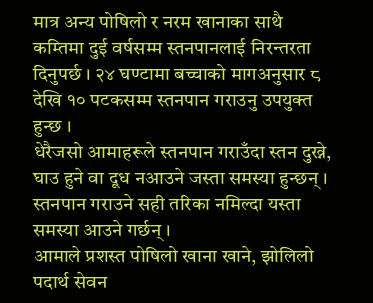मात्र अन्य पोषिलो र नरम खानाका साथै कम्तिमा दुई वर्षसम्म स्तनपानलाई निरन्तरता दिनुपर्छ । २४ घण्टामा बच्चाको मागअनुसार ८ देखि १० पटकसम्म स्तनपान गराउनु उपयुक्त हुन्छ ।
धेरैजसो आमाहरूले स्तनपान गराउँदा स्तन दुख्ने, घाउ हुने वा दूध नआउने जस्ता समस्या हुन्छन् । स्तनपान गराउने सही तरिका नमिल्दा यस्ता समस्या आउने गर्छन् ।
आमाले प्रशस्त पोषिलो खाना खाने, झोलिलो पदार्थ सेवन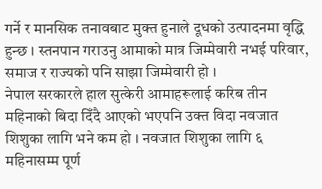गर्ने र मानसिक तनावबाट मुक्त हुनाले दूधको उत्पादनमा वृद्धि हुन्छ । स्तनपान गराउनु आमाको मात्र जिम्मेवारी नभई परिवार, समाज र राज्यको पनि साझा जिम्मेवारी हो ।
नेपाल सरकारले हाल सुत्केरी आमाहरूलाई करिब तीन महिनाको बिदा दिँदै आएको भएपनि उक्त विदा नवजात शिशुका लागि भने कम हो । नवजात शिशुका लागि ६ महिनासम्म पूर्ण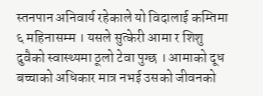स्तनपान अनिवार्य रहेकाले यो विदालाई कम्तिमा ६ महिनासम्म । यसले सुत्केरी आमा र शिशु दुवैको स्वास्थ्यमा ठूलो टेवा पुग्छ । आमाको दूध बच्चाको अधिकार मात्र नभई उसको जीवनको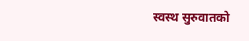स्वस्थ सुरुवातको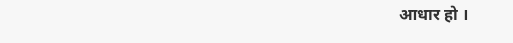आधार हो ।